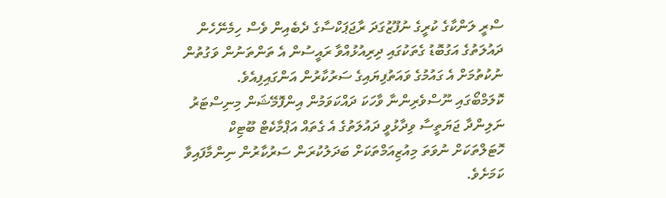ސްރީ ލަންކާގެ ކުރީގެ ނުފޫޒުގަދަ ރާޖަޕަކްސާގެ ދެބެއިން ވެސް ހިމެނޭހެން ދައުލަތުގެ އަގުބޮޑު ގެތަކުގައި ދިރިއުޅުއްވާ ރައީސުން އެ ތަންތަނުން ވަގުތުން ނުކުތުމަށް އެ ގައުމުގެ ވައަތުފިޔައިގެ ސަރުކާރުން އަންގައިފިއެވެ.
ކޮލަމްބޯގައި ނޫސްވެރިންނާ ވާހަކަ ދައްކަވަމުން އިންފޮމޭޝަން މިނިސްޓަރު ނަލިންދާ ޖަޔަތީސާ ވިދާޅުވީ ދައުލަތުގެ އެ ގެތައް އަޕްމާކެޓް ބޫޓިކް ހޮޓަލްތަކަށް ނުވަތަ މިއުޒިއަމްތަކަށް ބަދަލުކުރަން ސަރުކާރުން ނިންމާފައިވާ ކަމަށެވެ.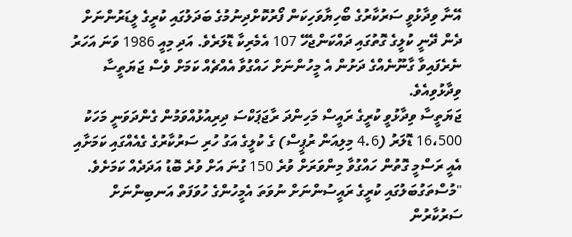އޭނާ ވިދާޅުވީ ސަރުކާރުގެ ބޯހިޔާވަހިކަން ފޯރުކޮށްދިނުމުގެ ބަދަލުގައި ކުރީގެ ލީޑަރުންނަށް ދެން ދޭނީ ކުލީގެ ގޮތުގައި ދައްކަންޖެހޭ 107 އެމެރިކާ ޑޮލަރެވެ. އަދި މިއީ 1986 ވަނަ އަހަރު ނެރެފައިވާ ގާނޫނެއްގެ ދަށުން އެ މީހުންނަށް ހައްގުވާ އެއްޗެއް ކަމަށް ވެސް ޖަޔަތީސާ ވިދާޅުވިއެވެ.
ޖަޔަތީސާ ވިދާޅުވީ ކުރީގެ ރައީސް މަހިންދަ ރާޖަޕަކްސަ ދިރިއުޅުއްވަމުން ގެންދަވަނީ މަހަކު 16،500 ޑޮލަރު (4.6 މިލިއަން ރުޕީސް) ގެ ކުލީގެ އަގު ހުރި ސަރުކާރުގެ ގެއެއްގައި ކަމަށާއި އެއީ ރަސްމީ ގޮތުން ހައްގުވާ މިންވަރަށް ވުރެ 150 ގުނަ އަށް ވުރެ ބޮޑު އަދަދެއް ކަމަށެވެ.
"މުސްތަގުބަލުގައި ކުރީގެ ރައީސުންނަށް ނުވަތަ އެމީހުންގެ ހުވަފަތް އަނބިންނަށް ސަރުކާރުން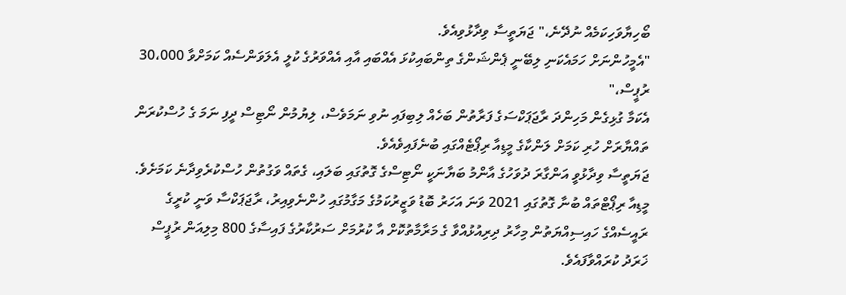ބޯހިޔާވަހިކަމެއް ނުދޭނެ،" ޖަޔަތީސާ ވިދާޅުވިއެވެ.
"އެމީހުންނަށް ހަމައެކަނި ލިބޭނީ ޕެންޝަންގެ ތިންބައިކުޅަ އެއްބައި އާއި އެއްވަރުގެ ކުލީ އެލަވަންސެއް ކަމަށްވާ 30،000 ރުޕީސް،"
އެކަމާ ގުޅިގެން މަހިންދަ ރާޖަޕަކްސަގެ ފަރާތުން ބަހެއް ލިބިފައި ނުވި ނަމަވެސް، ލިޔުމުން ނޯޓިސް ދީފި ނަމަ ގެ ހުސްކުރަން ތައްޔާރަށް ހުރި ކަމަށް ލަންކާގެ މީޑިއާ ރިޕޯޓެއްގައި ބުނެފައިވެއެވެ.
ޖަޔަތީސާ ވިދާޅުވީ އަންގާރަ ދުވަހުގެ އާންމު ބަޔާނަކީ ނޯޓިސްގެ ގޮތުގައި ބަލައި، ގެތައް ވަގުތުން ހުސްކުރެވިދާނެ ކަމަށެވެ.
މީޑިއާ ރިޕޯޓްތައް ބުނާ ގޮތުގައި 2021 ވަނަ އަހަރު ބޮޑު ވަޒީރުކަމުގެ މަގާމުގައި ހުންނެވިއިރު، ރާޖަޕަކްސާ ވަނީ ކުރީގެ ރައީސެއްގެ ހައިސިއްޔަތުން މިހާރު ދިރިއުޅުއްވާ ގެ މަރާމާތުކޮށް އާ ކުރުމަށް ސަރުކާރުގެ ފައިސާގެ 800 މިލިއަން ރުޕީސް ޚަރަދު ކުރައްވާފައެވެ.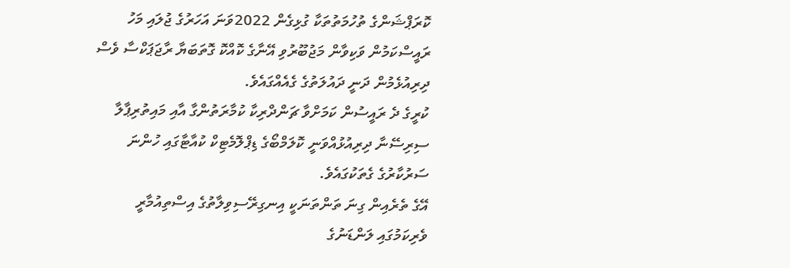ކޮރަޕްޝަންގެ ތުހުމަތުތަކާ ގުޅިގެން 2022ވަނަ އަހަރުގެ ޖުލައި މަހު ރައީސްކަމުން ވަކިވާން މަޖުބޫރުވި އޭނާގެ ކޮއްކޮ ގޮތަބަޔާ ރާޖަޕަކްސާ ވެސް ދިރިއުޅެމުން ދަނީ ދައުލަތުގެ ގެއެއްގައެވެ.
ކުރީގެ ދެ ރައީސުން ކަމަށްވާ ޗަންދްރިކާ ކުމާރަތުންގާ އާއި މައިތުރިޕާލާ ސިރިސޭނާ ދިރިއުޅުއްވަނީ ކޮލަމްބޯގެ ޑިޕްލޮމެޓިކް ކުއާޓާގައި ހުންނަ ސަރުކާރުގެ ގެތަކުގައެވެ.
އޭގެ ތެރެއިން ގިނަ ތަންތަނަކީ އިނގިރޭސިވިލާތުގެ އިސްތިއުމާރީ ވެރިކަމުގައި ލަންޑަނުގެ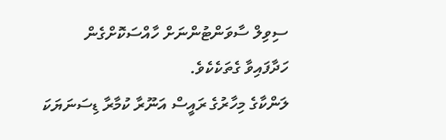ސިވިލް ސާވަންޓުންނަށް ހާއްސަކޮށްގެން ހަދާފައިވާ ގެތަކެކެވެ.
ލަންކާގެ މިހާރުގެ ރައީސް އަނޫރާ ކުމާރާ ޑިސަނަޔަކަ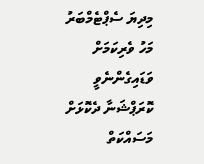މިދިޔަ ސެޕްޓެމްބަރު މަހު ވެރިކަމަށް ވަޑައިގެންނެވީ ކޮރަޕްޝަނާ ދެކޮޅަށް މަސައްކަތް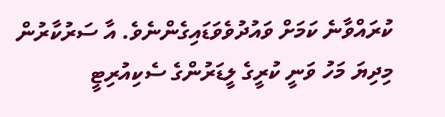ކުރައްވާނެ ކަމަށް ވައުދުވެވަޑައިގެންނެވެ. އާ ސަރުކާރުން މިދިޔަ މަހު ވަނީ ކުރީގެ ލީޑަރުންގެ ސެކިއުރިޓީ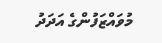މުވައްޒަފުންގެ އަދަދު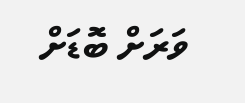ވަރަށް ބޮޑަށް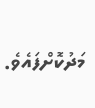މަދުކޮށްފައެވެ.